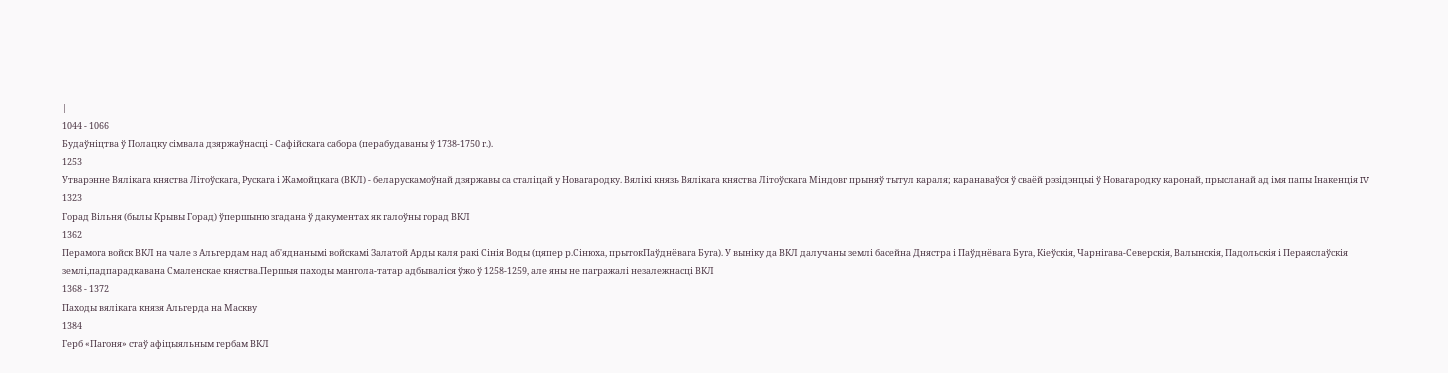|
1044 - 1066
Будаўніцтва ў Полацку сімвала дзяржаўнасці - Сафійскага сабора (перабудаваны ў 1738-1750 г.).
1253
Утварэнне Вялікага княства Літоўскага, Рускага і Жамойцкага (ВКЛ) - беларускамоўнай дзяржавы са сталіцай у Новагародку. Вялікі князь Вялікага княства Літоўскага Міндовг прыняў тытул караля; каранаваўся ў сваёй рэзідэнцыі ў Новагародку каронай, прысланай ад імя папы Інакенція IV
1323
Горад Вільня (былы Крывы Горад) ўпершыню згадана ў дакументах як галоўны горад ВКЛ
1362
Перамога войск ВКЛ на чале з Альгердам над аб'яднанымі войскамі Залатой Арды каля ракі Сінія Воды (цяпер р.Сінюха, прытокПаўднёвага Буга). У выніку да ВКЛ далучаны землі басейна Днястра і Паўднёвага Буга, Кіеўскія, Чарнігава-Северскія, Валынскія, Падольскія і Пераяслаўскія землі,падпарадкавана Смаленскае княства.Першыя паходы мангола-татар адбываліся ўжо ў 1258-1259, але яны не пагражалі незалежнасці ВКЛ
1368 - 1372
Паходы вялікага князя Альгерда на Маскву
1384
Герб «Пагоня» стаў афіцыяльным гербам ВКЛ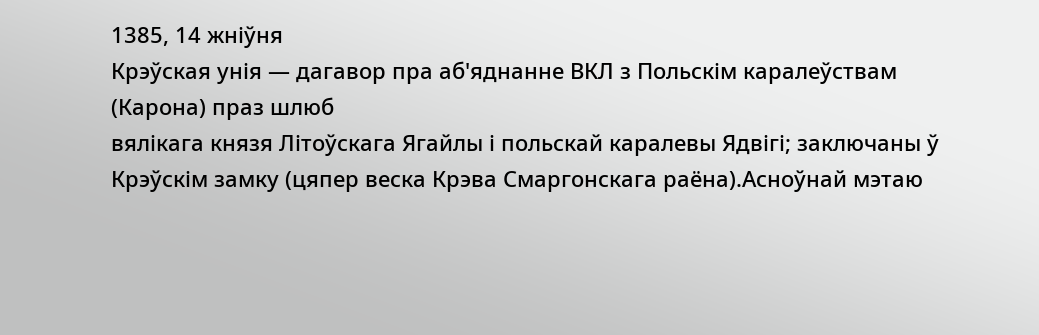1385, 14 жніўня
Крэўская унія — дагавор пра аб'яднанне ВКЛ з Польскім каралеўствам (Карона) праз шлюб
вялікага князя Літоўскага Ягайлы і польскай каралевы Ядвігі; заключаны ў Крэўскім замку (цяпер веска Крэва Смаргонскага раёна).Асноўнай мэтаю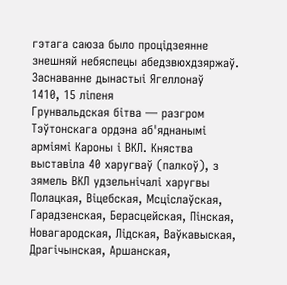гэтага саюза было процідзеянне знешняй небяспецы абедзвюхдзяржаў. Заснаванне дынастыі Ягеллонаў
1410, 15 ліпеня
Грунвальдская бітва — разгром Тэўтонскага ордэна аб'яднанымі арміямі Кароны і ВКЛ. Княства выставіла 40 харугваў (палкоў), з зямель ВКЛ удзельнічалі харугвы Полацкая, Віцебская, Мсціслаўская, Гарадзенская, Берасцейская, Пінская, Новагародская, Лідская, Ваўкавыская, Драгічынская, Аршанская,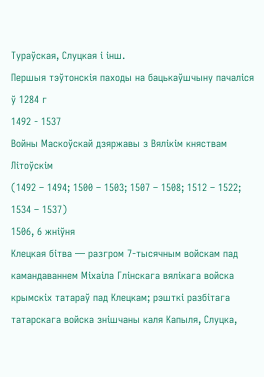Тураўская, Слуцкая і інш.
Першыя тэўтонскія паходы на бацькаўшчыну пачаліся ў 1284 г
1492 - 1537
Войны Маскоўскай дзяржавы з Вялікім княствам Літоўскім
(1492 – 1494; 1500 – 1503; 1507 – 1508; 1512 – 1522; 1534 – 1537)
1506, 6 жніўня
Клецкая бітва — разгром 7-тысячным войскам пад камандаваннем Міхаіла Глінскага вялікага войска крымскіх татараў пад Клецкам; рэшткі разбітага татарскага войска знішчаны каля Капыля, Слуцка,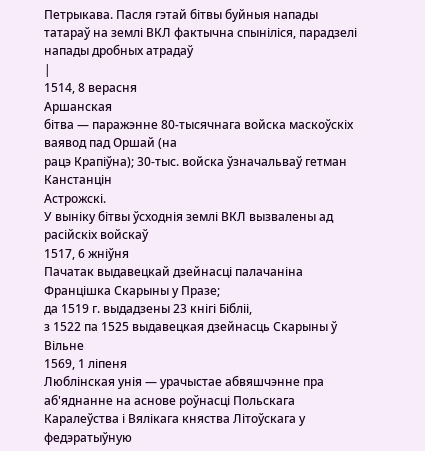Петрыкава. Пасля гэтай бітвы буйныя напады татараў на землі ВКЛ фактычна спыніліся, парадзелі напады дробных атрадаў
|
1514, 8 верасня
Аршанская
бітва — паражэнне 80-тысячнага войска маскоўскіх ваявод пад Оршай (на
рацэ Крапіўна); 30-тыс. войска ўзначальваў гетман Канстанцін
Астрожскі.
У выніку бітвы ўсходнія землі ВКЛ вызвалены ад расійскіх войскаў
1517, 6 жніўня
Пачатак выдавецкай дзейнасці палачаніна Францішка Скарыны у Празе;
да 1519 г. выдадзены 23 кнігі Бібліі,
з 1522 па 1525 выдавецкая дзейнасць Скарыны ў Вільне
1569, 1 ліпеня
Люблінская унія — урачыстае абвяшчэнне пра аб'яднанне на аснове роўнасці Польскага Каралеўства і Вялікага княства Літоўскага у федэратыўную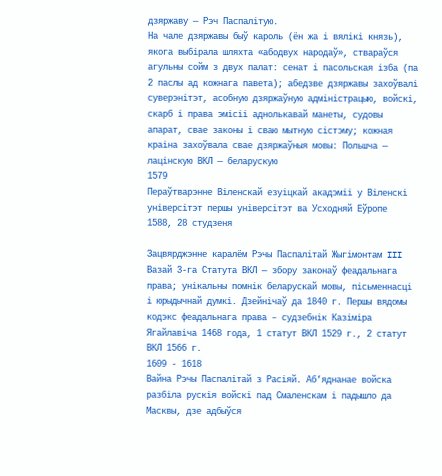дзяржаву — Рэч Паспалітую.
На чале дзяржавы быў кароль (ён жа і вялікі князь), якога выбірала шляхта «абодвух народаў», ствараўся агульны сойм з двух палат: сенат і пасольская ізба (па 2 паслы ад кожнага павета); абедзве дзяржавы захоўвалі суверэнітэт, асобную дзяржаўную адміністрацыю, войскі, скарб і права эмісіі аднолькавай манеты, судовы апарат, свае законы і сваю мытную сістэму; кожная краіна захоўвала свае дзяржаўныя мовы: Польшча — лацінскую ВКЛ — беларускую
1579
Пераўтварэнне Віленскай езуіцкай акадэміі у Віленскі універсітэт першы універсітэт ва Усходняй Еўропе
1588, 28 студзеня

Зацвярджэнне каралём Рэчы Паспалітай Жыгімонтам III Вазай 3-га Статута ВКЛ — збору законаў феадальнага права; унікальны помнік беларускай мовы, пісьменнасці і юрыдычнай думкі. Дзейнічаў да 1840 г. Першы вядомы кодэкс феадальнага права – судзебнік Казіміра Ягайлавіча 1468 года, 1 статут ВКЛ 1529 г., 2 статут ВКЛ 1566 г.
1609 - 1618
Вайна Рэчы Паспалітай з Расіяй. Аб’яднанае войска разбіла рускія войскі пад Смаленскам і падышло да Масквы, дзе адбыўся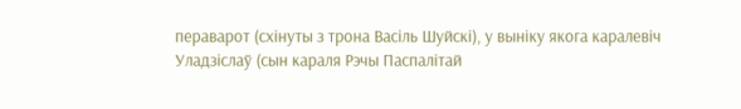пераварот (схінуты з трона Васіль Шуйскі), у выніку якога каралевіч Уладзіслаў (сын караля Рэчы Паспалітай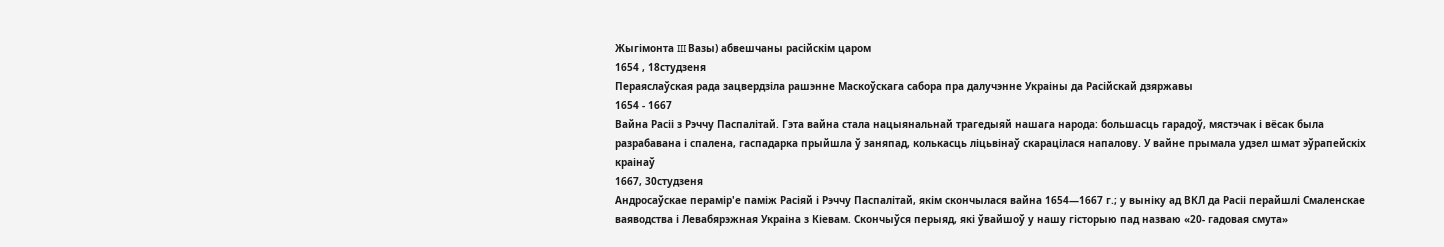Жыгімонта III Вазы) абвешчаны расійскім царом
1654 , 18студзеня
Пераяслаўская рада зацвердзіла рашэнне Маскоўскага сабора пра далучэнне Украіны да Расійскай дзяржавы
1654 - 1667
Вайна Расіі з Рэччу Паспалітай. Гэта вайна стала нацыянальнай трагедыяй нашага народа: большасць гарадоў, мястэчак і вёсак была разрабавана і спалена, гаспадарка прыйшла ў заняпад, колькасць ліцьвінаў скарацілася напалову. У вайне прымала удзел шмат эўрапейскіх краінаў
1667, 30студзеня
Андросаўскае перамір'е паміж Расіяй і Рэччу Паспалітай, якім скончылася вайна 1654—1667 г.; у выніку ад ВКЛ да Расіі перайшлі Смаленскае ваяводства і Левабярэжная Украіна з Кіевам. Скончыўся перыяд, які ўвайшоў у нашу гісторыю пад назваю «20- гадовая смута»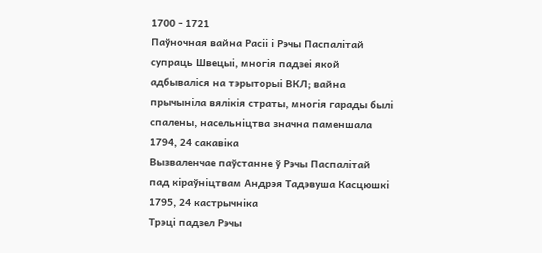1700 - 1721
Паўночная вайна Расіі і Рэчы Паспалітай супраць Швецыі, многія падзеі якой адбываліся на тэрыторыі ВКЛ; вайна прычыніла вялікія страты, многія гарады былі спалены, насельніцтва значна паменшала
1794, 24 сакавіка
Вызваленчае паўстанне ў Рэчы Паспалітай пад кіраўніцтвам Андрэя Тадэвуша Касцюшкі
1795, 24 кастрычніка
Трэці падзел Рэчы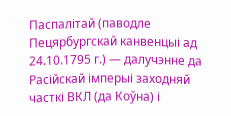Паспалітай (паводле Пецярбургскай канвенцыі ад 24.10.1795 г.) — далучэнне да Расійскай імперыі заходняй часткі ВКЛ (да Коўна) і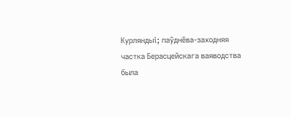Курляндыі; паўднёва-заходняя частка Берасцейскага ваяводства была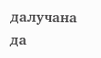далучана да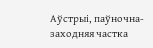Аўстрыі, паўночна-заходняя частка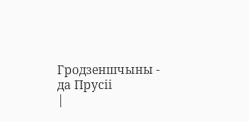Гродзеншчыны - да Прусіі
|